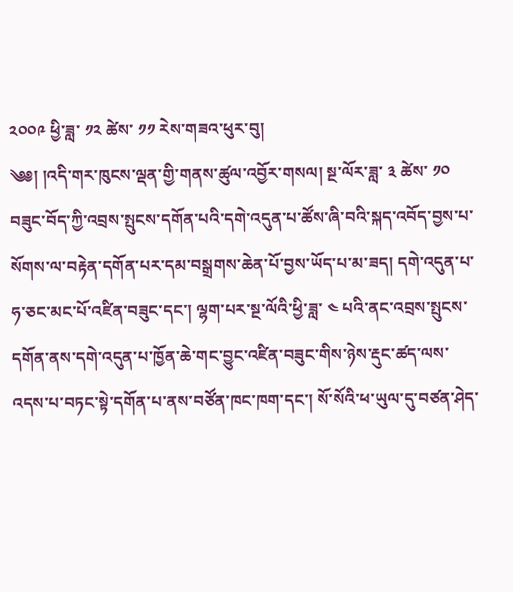༢༠༠༩ ཕྱི་ཟླ་ ༡༢ ཚེས་ ༡༡ རེས་གཟའ་ཕུར་བུ།
༄༅། །འདི་གར་ཁུངས་ལྡན་གྱི་གནས་ཚུལ་འབྱོར་གསལ། སྔ་ལོར་ཟླ་ ༣ ཚེས་ ༡༠ བཟུང་བོད་ཀྱི་འབྲས་སྤུངས་དགོན་པའི་དགེ་འདུན་པ་ཚོས་ཞི་བའི་སྐད་འབོད་བྱས་པ་སོགས་ལ་བརྟེན་དགོན་པར་དམ་བསྒྲགས་ཆེན་པོ་བྱས་ཡོད་པ་མ་ཟད། དགེ་འདུན་པ་ཧ་ཅང་མང་པོ་འཛིན་བཟུང་དང་། ལྷག་པར་སྔ་ལོའི་ཕྱི་ཟླ་ ༤ པའི་ནང་འབྲས་སྤུངས་དགོན་ནས་དགེ་འདུན་པ་ཁྱོན་ཆེ་གང་བྱུང་འཛིན་བཟུང་གིས་ཉེས་རྡུང་ཚད་ལས་འདས་པ་བཏང་སྟེ་དགོན་པ་ནས་བཙོན་ཁང་ཁག་དང་། སོ་སོའི་ཕ་ཡུལ་དུ་བཙན་ཤེད་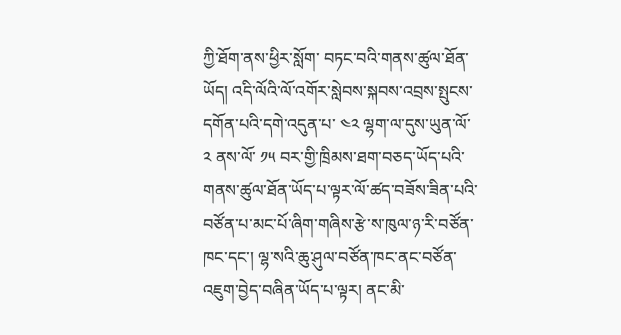ཀྱི་ཐོག་ནས་ཕྱིར་སློག་ བཏང་བའི་གནས་ཚུལ་ཐོན་ཡོད། འདི་ལོའི་ལོ་འགོར་སླེབས་སྐབས་འབྲས་སྤུངས་དགོན་པའི་དགེ་འདུན་པ་ ༤༢ ལྷག་ལ་དུས་ཡུན་ལོ་ ༢ ནས་ལོ་ ༡༥ བར་གྱི་ཁྲིམས་ཐག་བཅད་ཡོད་པའི་གནས་ཚུལ་ཐོན་ཡོད་པ་ལྟར་ལོ་ཚད་བཟོས་ཟིན་པའི་བཙོན་པ་མང་པོ་ཞིག་གཞིས་རྩེ་ས་ཁུལ་ཉ་རི་བཙོན་ཁང་དང་། ལྷ་སའི་ཆུ་ཤུལ་བཙོན་ཁང་ནང་བཙོན་འཇུག་བྱེད་བཞིན་ཡོད་པ་ལྟར། ནང་མི་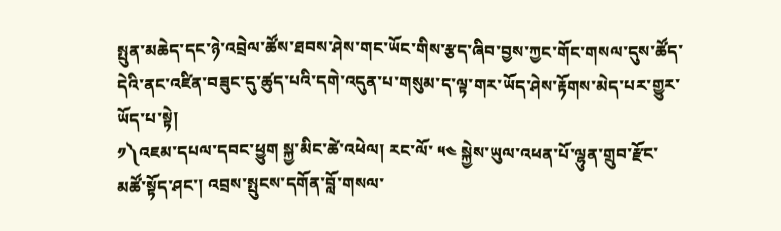སྤུན་མཆེད་དང་ཉེ་འབྲེལ་ཚོས་ཐབས་ཤེས་གང་ཡོང་གིས་རྩད་ཞིབ་བྱས་ཀྱང་གོང་གསལ་དུས་ཚོད་དེའི་ནང་འཛིན་བཟུང་དུ་ཚུད་པའི་དགེ་འདུན་པ་གསུམ་ད་ལྟ་གར་ཡོད་ཤེས་རྟོགས་མེད་པར་གྱུར་ཡོད་པ་སྟེ།
༡༽འཇམ་དཔལ་དབང་ཕྱུག སྐྱ་མིང་ཚེ་འཕེལ། རང་ལོ་ ༥༤ སྐྱེས་ཡུལ་འཕན་པོ་ལྷུན་གྲུབ་རྫོང་མཚོ་སྟོད་ཤང་། འབྲས་སྤུངས་དགོན་བློ་གསལ་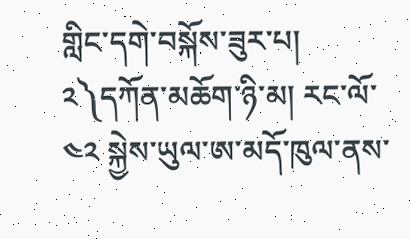གླིང་དགེ་བསྐོས་ཟུར་པ།
༢༽དཀོན་མཆོག་ཉི་མ། རང་ལོ་ ༤༢ སྐྱེས་ཡུལ་ཨ་མདོ་ཁུལ་ནས་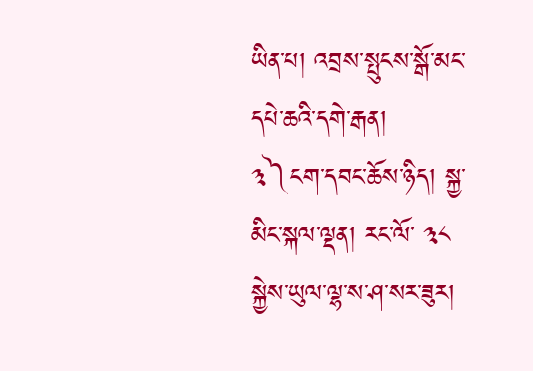ཡིན་པ། འབྲས་སྤུངས་སྒོ་མང་དཔེ་ཆའི་དགེ་རྒན།
༣༽ངག་དབང་ཆོས་ཉིད། སྐྱ་མིང་སྐལ་ལྡན། རང་ལོ་ ༣༨ སྐྱེས་ཡུལ་ལྷ་ས་ཤ་སར་ཟུར།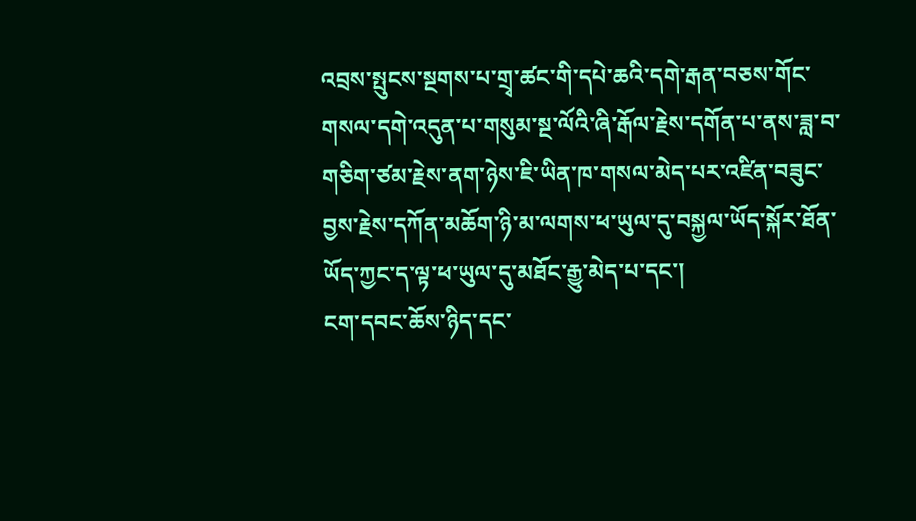འབྲས་སྤུངས་སྔགས་པ་གྲྭ་ཚང་གི་དཔེ་ཆའི་དགེ་རྒན་བཅས་གོང་གསལ་དགེ་འདུན་པ་གསུམ་སྔ་ལོའི་ཞི་རྒོལ་རྗེས་དགོན་པ་ནས་ཟླ་བ་གཅིག་ཙམ་རྗེས་ནག་ཉེས་ཇི་ཡིན་ཁ་གསལ་མེད་པར་འཛིན་བཟུང་བྱས་རྗེས་དཀོན་མཆོག་ཉི་མ་ལགས་ཕ་ཡུལ་དུ་བསྐྱལ་ཡོད་སྐོར་ཐོན་ཡོད་ཀྱང་ད་ལྟ་ཕ་ཡུལ་དུ་མཐོང་རྒྱུ་མེད་པ་དང་།
ངག་དབང་ཆོས་ཉིད་དང་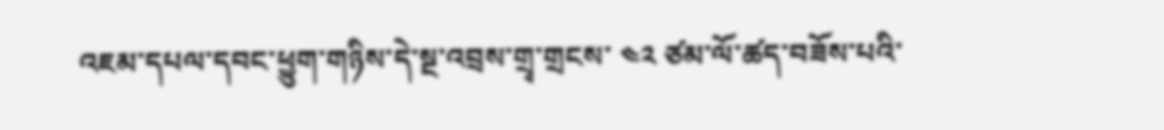འཇམ་དཔལ་དབང་ཕྱུག་གཉིས་དེ་སྔ་འབྲས་གྲྭ་གྲངས་ ༤༢ ཙམ་ལོ་ཚད་བཟོས་པའི་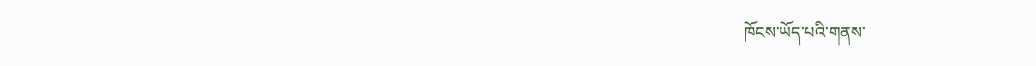ཁོངས་ཡོད་པའི་གནས་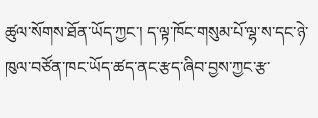ཚུལ་སོགས་ཐོན་ཡོད་ཀྱང་། ད་ལྟ་ཁོང་གསུམ་པོ་ལྷ་ས་དང་ཉེ་ཁུལ་བཙོན་ཁང་ཡོད་ཚད་ནང་རྩད་ཞིབ་བྱས་ཀྱང་རྩ་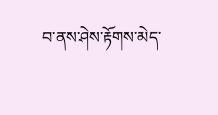བ་ནས་ཤེས་རྟོགས་མེད་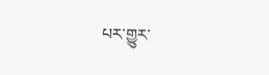པར་གྱུར་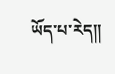ཡོད་པ་རེད།།